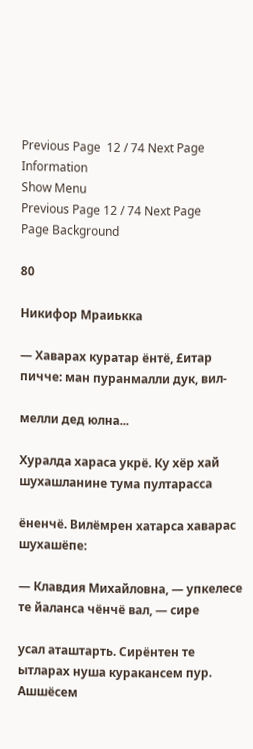Previous Page  12 / 74 Next Page
Information
Show Menu
Previous Page 12 / 74 Next Page
Page Background

80

Никифор Мраиькка

— Хаварах куратар ёнтё, £итар пичче: ман пуранмалли дук, вил-

мелли дед юлна...

Хуралда хараса укрё. Ку хёр хай шухашланине тума пултарасса

ёненчё. Вилёмрен хатарса хаварас шухашёпе:

— Клавдия Михайловна, — упкелесе те йаланса чёнчё вал, — сире

усал аташтарть. Сирёнтен те ытларах нуша куракансем пур. Ашшёсем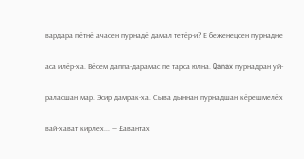вардара пётнё ачасен пурнадё дамал тетёр-и? Е беженецсен пурнадне

аса илёр-ха. Вёсем даппа-дарамас пе тарса юлна. Qanax пурнадран уй-

раласшан мар. Эсир дамрак-ха. Сыва дыннан пурнадшан кёрешмелёх

вай-хават кирлех... — £авантах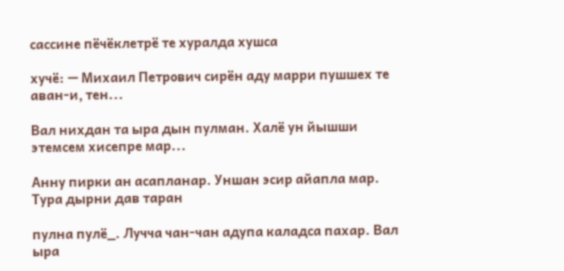сассине пёчёклетрё те хуралда хушса

хучё: — Михаил Петрович сирён аду марри пушшех те аван-и, тен...

Вал нихдан та ыра дын пулман. Халё ун йышши этемсем хисепре мар...

Анну пирки ан асапланар. Уншан эсир айапла мар. Тура дырни дав таран

пулна пулё_. Лучча чан-чан адупа каладса пахар. Вал ыра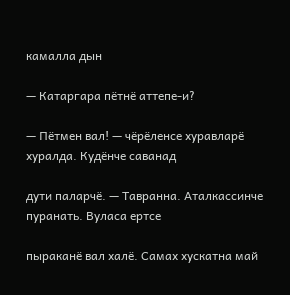камалла дын

— Катаргара пётнё аттепе-и?

— Пётмен вал! — чёрёленсе хуравларё хуралда. Кудёнче саванад

дути паларчё. — Тавранна. Аталкассинче пуранать. Вуласа ертсе

пыраканё вал халё. Самах хускатна май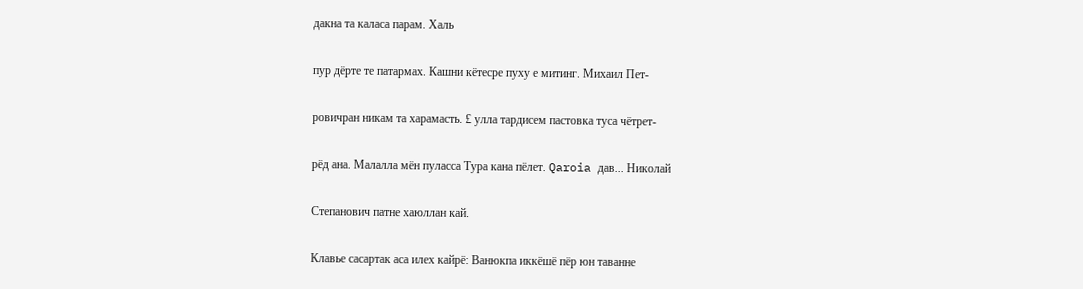дакна та каласа парам. Халь

пур дёрте те патармах. Кашни кётесре пуху е митинг. Михаил Пет-

ровичран никам та харамасть. £ улла тардисем пастовка туса чётрет-

рёд ана. Малалла мён пуласса Тура кана пёлет. Qaroia дав... Николай

Степанович патне хаюллан кай.

Клавье сасартак аса илех кайрё: Ванюкпа иккёшё пёр юн таванне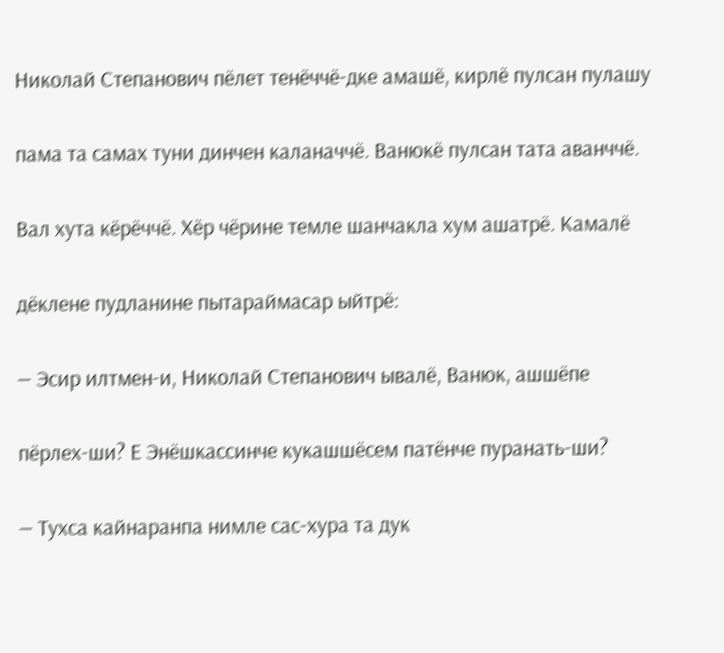Николай Степанович пёлет тенёччё-дке амашё, кирлё пулсан пулашу

пама та самах туни динчен каланаччё. Ванюкё пулсан тата аванччё.

Вал хута кёрёччё. Хёр чёрине темле шанчакла хум ашатрё. Камалё

дёклене пудланине пытараймасар ыйтрё:

— Эсир илтмен-и, Николай Степанович ывалё, Ванюк, ашшёпе

пёрлех-ши? Е Энёшкассинче кукашшёсем патёнче пуранать-ши?

— Тухса кайнаранпа нимле сас-хура та дук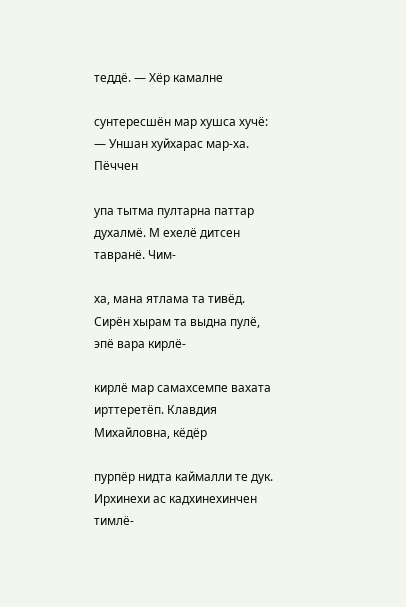теддё. — Хёр камалне

сунтересшён мар хушса хучё: — Уншан хуйхарас мар-ха. Пёччен

упа тытма пултарна паттар духалмё. М ехелё дитсен тавранё. Чим-

ха, мана ятлама та тивёд. Сирён хырам та выдна пулё, эпё вара кирлё-

кирлё мар самахсемпе вахата ирттеретёп. Клавдия Михайловна, кёдёр

пурпёр нидта каймалли те дук. Ирхинехи ас кадхинехинчен тимлё-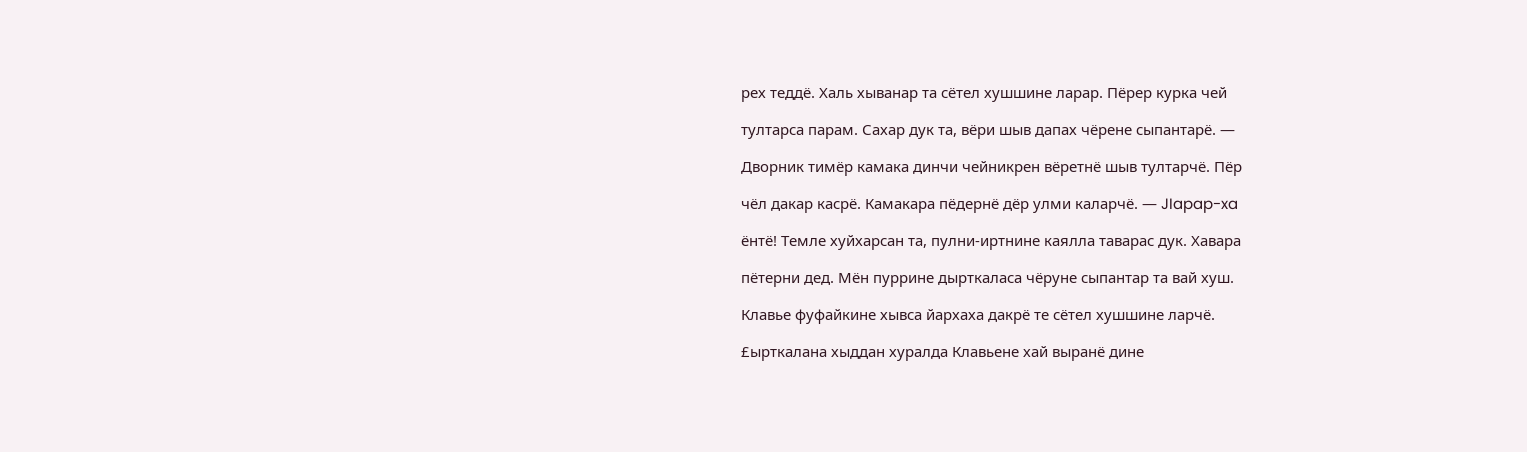рех теддё. Халь хыванар та сётел хушшине ларар. Пёрер курка чей

тултарса парам. Сахар дук та, вёри шыв дапах чёрене сыпантарё. —

Дворник тимёр камака динчи чейникрен вёретнё шыв тултарчё. Пёр

чёл дакар касрё. Камакара пёдернё дёр улми каларчё. — JIapap-xa

ёнтё! Темле хуйхарсан та, пулни-иртнине каялла таварас дук. Хавара

пётерни дед. Мён пуррине дырткаласа чёруне сыпантар та вай хуш.

Клавье фуфайкине хывса йархаха дакрё те сётел хушшине ларчё.

£ырткалана хыддан хуралда Клавьене хай выранё дине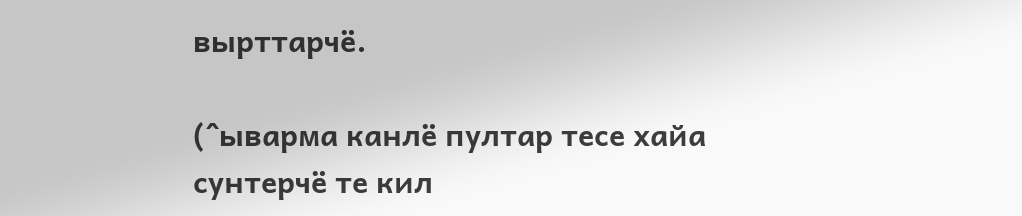вырттарчё.

(^ыварма канлё пултар тесе хайа сунтерчё те кил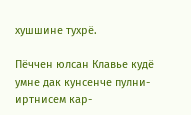хушшине тухрё.

Пёччен юлсан Клавье кудё умне дак кунсенче пулни-иртнисем кар-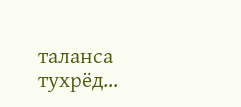таланса тухрёд...